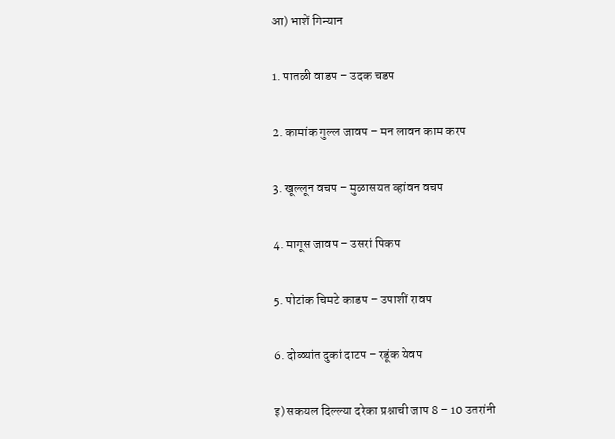आ) भाशें गिन्यान

1. पातळी वाडप – उदक चडप

2. कामांक गुल्ल जावप – मन लावन काम करप

3. खूल्लून वचप – मुळासयत व्हांवन वचप

4. मागूस जावप – उसरां पिकप

5. पोटांक चिमटे काडप – उपाशीं रावप

6. दोळ्यांत दुकां दाटप – रडूंक येवप

इ) सकयल दिल्ल्या दरेका प्रश्नाची जाप 8 – 10 उतरांनी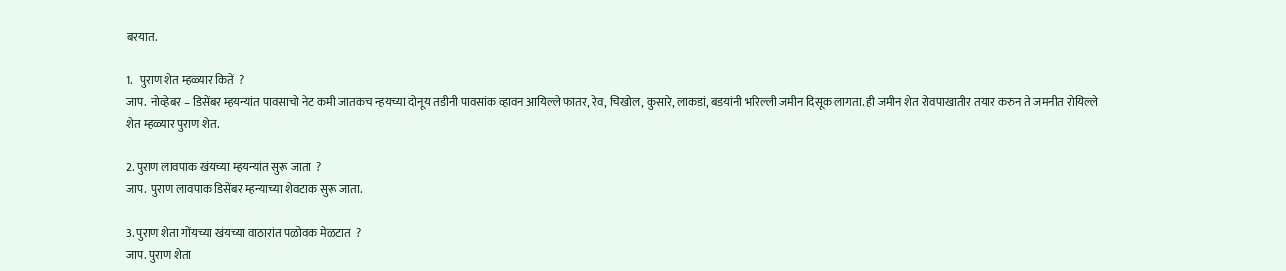बरयात.

1.   पुराण शेत म्हळ्यार कितें  ?
जाप.  नोव्हेबर – डिसेंबर म्हयन्यांत पावसाचो नेट कमी जातकच न्हयच्या दोनूय तडीनी पावसांक व्हावन आयिल्ले फातर, रेव, चिखोल, कुसारे, लाकडां, बडयांनी भरिल्ली जमीन दिसूक लागता. ही जमीन शेत रोवपाखातीर तयार करुन ते जमनीत रोयिल्ले शेत म्हळ्यार पुराण शेत.

2. पुराण लावपाक खंयच्या म्हयन्यांत सुरू जाता  ?
जाप.  पुराण लावपाक डिसेंबर म्हन्याच्या शेवटाक सुरू जाता.

3. पुराण शेता गोंयच्या खंयच्या वाठारांत पळोवक मेळटात  ?
जाप. पुराण शेता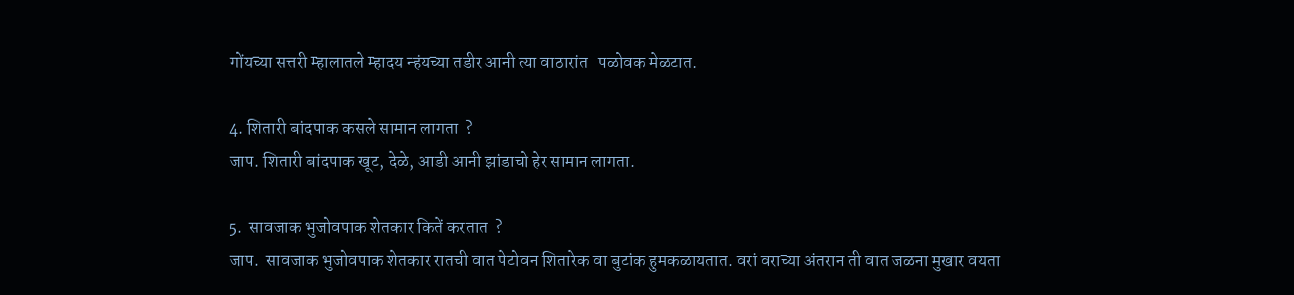गोंयच्या सत्तरी म्हालातले म्हादय न्हंयच्या तडीर आनी त्या वाठारांत   पळोवक मेळटात.

4. शितारी बांदपाक कसले सामान लागता  ?
जाप. शितारी बांदपाक खूट, देळे, आडी आनी झांडाचो हेर सामान लागता.

5.  सावजाक भुजोवपाक शेतकार कितें करतात  ?
जाप.  सावजाक भुजोवपाक शेतकार रातची वात पेटोवन शितारेक वा बुटांक हुमकळायतात. वरां वराच्या अंतरान ती वात जळना मुखार वयता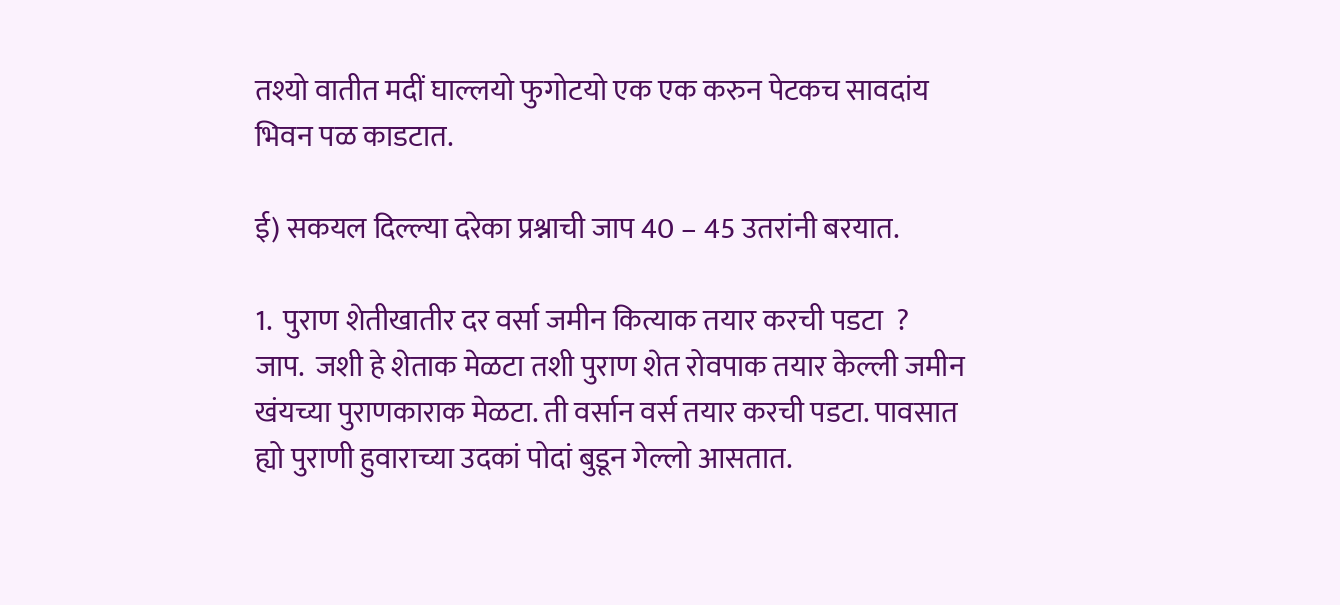तश्यो वातीत मदीं घाल्लयो फुगोटयो एक एक करुन पेटकच सावदांय भिवन पळ काडटात.

ई) सकयल दिल्ल्या दरेका प्रश्नाची जाप 40 – 45 उतरांनी बरयात.

1.  पुराण शेतीखातीर दर वर्सा जमीन कित्याक तयार करची पडटा  ?
जाप.  जशी हे शेताक मेळटा तशी पुराण शेत रोवपाक तयार केल्ली जमीन खंयच्या पुराणकाराक मेळटा. ती वर्सान वर्स तयार करची पडटा. पावसात ह्यो पुराणी हुवाराच्या उदकां पोदां बुडून गेल्लो आसतात.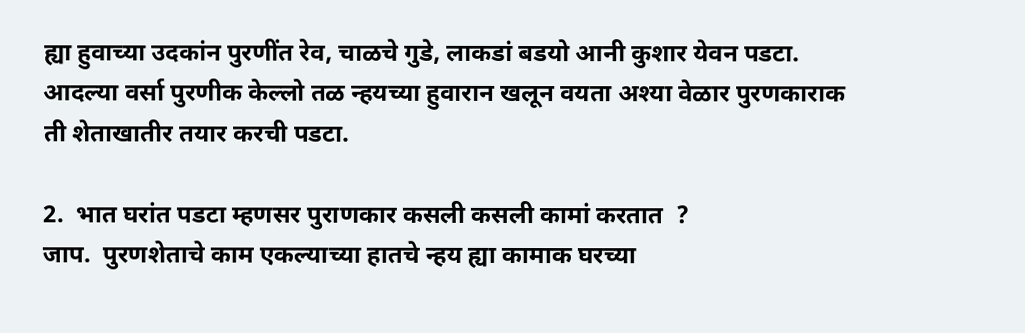ह्या हुवाच्या उदकांन पुरणींत रेव, चाळचे गुडे, लाकडां बडयो आनी कुशार येवन पडटा. आदल्या वर्सा पुरणीक केल्लो तळ न्हयच्या हुवारान खलून वयता अश्या वेळार पुरणकाराक ती शेताखातीर तयार करची पडटा.

2.  भात घरांत पडटा म्हणसर पुराणकार कसली कसली कामां करतात  ?
जाप.  पुरणशेताचे काम एकल्याच्या हातचे न्हय ह्या कामाक घरच्या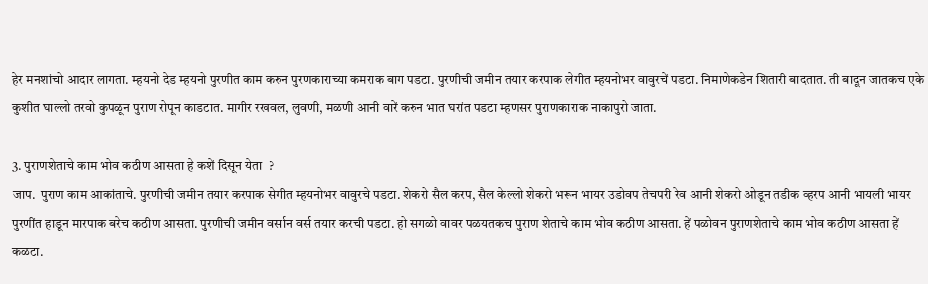हेर मनशांचो आदार लागता. म्हयनो देड म्हयनो पुरणीत काम करुन पुरणकाराच्या कमराक बाग पडटा. पुरणीची जमीन तयार करपाक लेगीत म्हयनोभर वावुरचें पडटा. निमाणेकडेन शितारी बादतात. ती बादून जातकच एके कुशीत घाल्लो तरवो कुपळून पुराण रोपून काडटात. मागीर रखवल, लुवणी, मळणी आनी वारें करुन भात घरांत पडटा म्हणसर पुराणकाराक नाकापुरो जाता.

3. पुराणशेताचे काम भोव कठीण आसता हे कशें दिसून येता  ?
जाप.  पुराण काम आकांताचे. पुरणीची जमीन तयार करपाक सेगीत म्हयनोभर वावुरचे पडटा. शेकरो सैल करप, सैल केल्लो शेकरो भरून भायर उडोवप तेचपरी रेव आनी शेकरो ओडून तडीक व्हरप आनी भायली भायर पुरणींत हाडून मारपाक बरेच कठीण आसता. पुरणीची जमीन वर्सान वर्स तयार करची पडटा. हो सगळो वावर पळयतकच पुराण शेताचे काम भोव कठीण आसता. हें पळोवन पुराणशेताचे काम भोव कठीण आसता हें कळटा.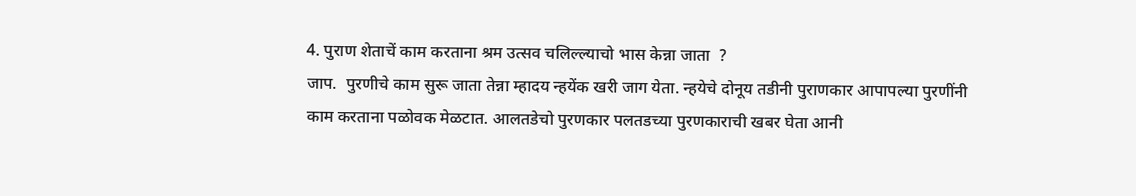4. पुराण शेताचें काम करताना श्रम उत्सव चलिल्ल्याचो भास केन्ना जाता  ?
जाप.  पुरणीचे काम सुरू जाता तेन्ना म्हादय न्हयेंक खरी जाग येता. न्हयेचे दोनूय तडीनी पुराणकार आपापल्या पुरणींनी काम करताना पळोवक मेळटात. आलतडेचो पुरणकार पलतडच्या पुरणकाराची खबर घेता आनी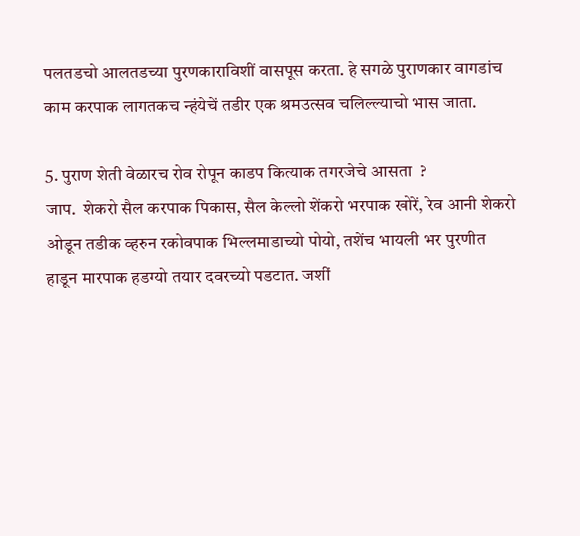पलतडचो आलतडच्या पुरणकाराविशीं वासपूस करता. हे सगळे पुराणकार वागडांच काम करपाक लागतकच न्हंयेचें तडीर एक श्रमउत्सव चलिल्ल्याचो भास जाता.

5. पुराण शेती वेळारच रोव रोपून काडप कित्याक तगरजेचे आसता  ?
जाप.  शेकरो सैल करपाक पिकास, सैल केल्लो शेंकरो भरपाक खोरें, रेव आनी शेकरो ओडून तडीक व्हरुन रकोवपाक भिल्लमाडाच्यो पोयो, तशेंच भायली भर पुरणीत हाडून मारपाक हडग्यो तयार दवरच्यो पडटात. जशीं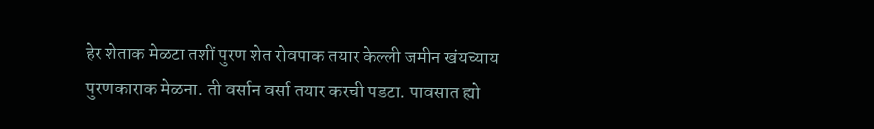हेर शेताक मेळटा तशीं पुरण शेत रोवपाक तयार केल्ली जमीन खंयच्याय पुरणकाराक मेळना. ती वर्सान वर्सा तयार करची पडटा. पावसात ह्यो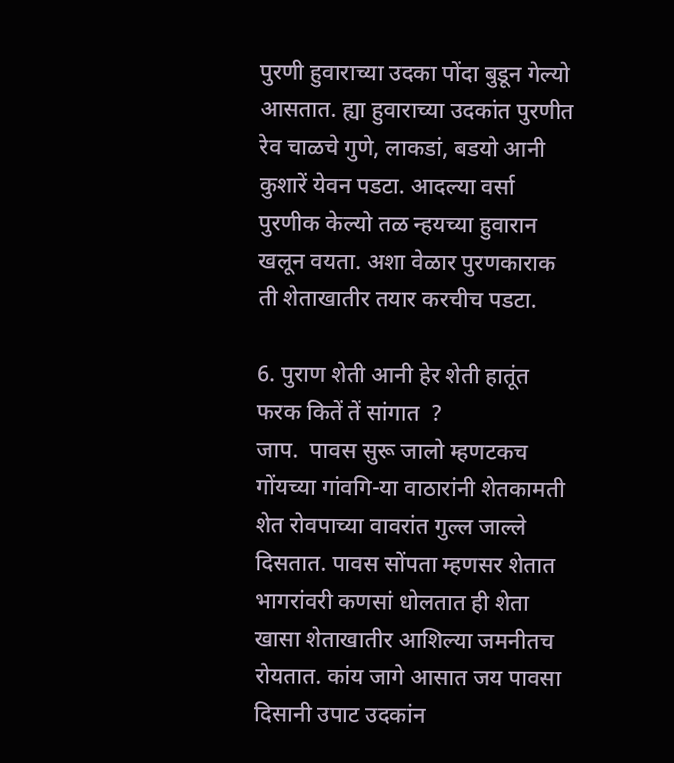पुरणी हुवाराच्या उदका पोंदा बुडून गेल्यो आसतात. ह्या हुवाराच्या उदकांत पुरणीत रेव चाळचे गुणे, लाकडां, बडयो आनी कुशारें येवन पडटा. आदल्या वर्सा पुरणीक केल्यो तळ न्हयच्या हुवारान खलून वयता. अशा वेळार पुरणकाराक ती शेताखातीर तयार करचीच पडटा.

6. पुराण शेती आनी हेर शेती हातूंत फरक कितें तें सांगात  ?
जाप.  पावस सुरू जालो म्हणटकच गोंयच्या गांवगि-या वाठारांनी शेतकामती शेत रोवपाच्या वावरांत गुल्ल जाल्ले दिसतात. पावस सोंपता म्हणसर शेतात भागरांवरी कणसां धोलतात ही शेता खासा शेताखातीर आशिल्या जमनीतच रोयतात. कांय जागे आसात जय पावसा दिसानी उपाट उदकांन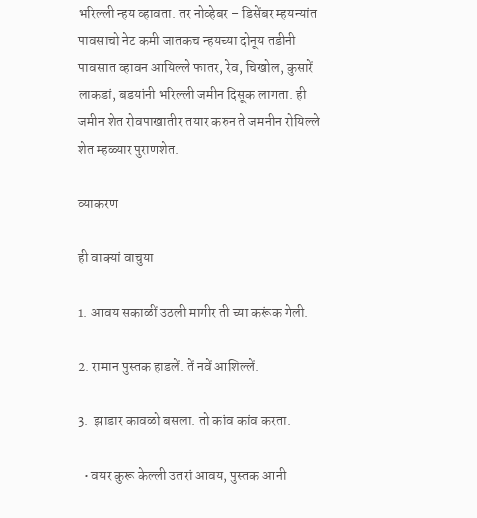भरिल्ली न्हय व्हावता. तर नोव्हेबर – डिसेंबर म्हयन्यांत पावसाचो नेट कमी जातकच न्हयच्या दोनूय तडीनी पावसात व्हावन आयिल्ले फातर, रेव, चिखोल, कुसारें लाकडां, बडयांनी भरिल्ली जमीन दिसूक लागता. ही जमीन शेत रोवपाखातीर तयार करुन ते जमनीन रोयिल्ले शेत म्हळ्यार पुराणशेत.

व्याकरण

ही वाक्यां वाचुया

1. आवय सकाळीं उठली मागीर ती च्या करूंक गेली.

2. रामान पुस्तक हाडलें. तें नवें आशिल्लें.

3.  झाडार कावळो बसला. तो कांव कांव करता.

  • वयर कुरू केल्ली उतरां आवय, पुस्तक आनी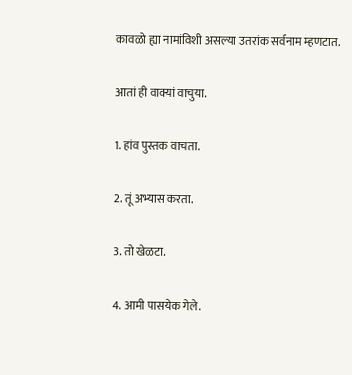कावळो ह्या नामांविशी असल्या उतरांक सर्वनाम म्हणटात.

आतां ही वाक्यां वाचुया.

1. हांव पुस्तक वाचता.

2. तूं अभ्यास करता.

3. तो खेळटा.

4. आमी पासयेक गेले.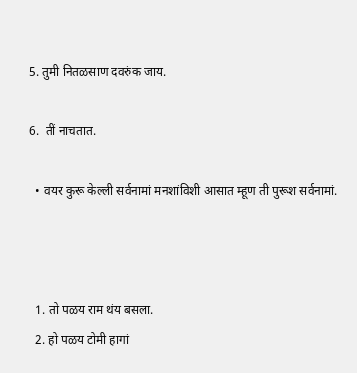5. तुमी नितळसाण दवरुंक जाय.

6.  तीं नाचतात.

  • वयर कुरू केल्ली सर्वनामां मनशांविशी आसात म्हूण ती पुरूश सर्वनामां.



  1. तो पळय राम थंय बसला.
  2. हो पळय टोमी हागां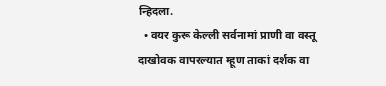न्हिदला.
  • वयर कुरू केल्ली सर्वनामां प्राणी वा वस्तू दाखोवक वापरल्यात म्हूण ताकां दर्शक वा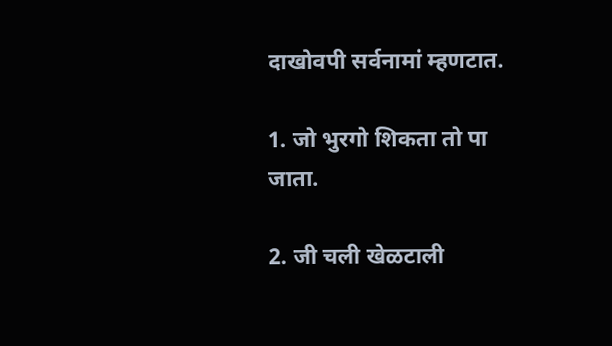दाखोवपी सर्वनामां म्हणटात.

1. जो भुरगो शिकता तो पा जाता.

2. जी चली खेळटाली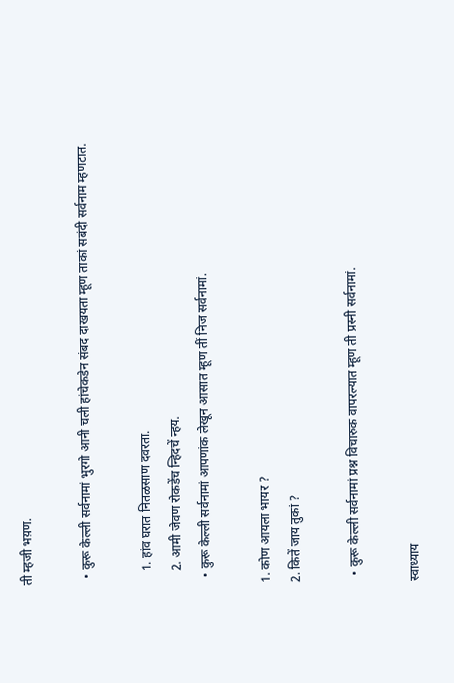ती म्हजी भय़ण.

  • कुरू केल्ली सर्वनामां भुरगो आनी चली हांचेकडेन संबद दाखयता म्हूण ताकां सबंदी सर्वनाम म्हणटात.

    1. हांव घरात नितळसाण दवरता.
    2. आमी जेवण रोकडेंच न्हिदचें न्हय.
  • कुरू केल्ली सर्वनामां आपणांक लेखून आसात म्हूण तीं निज सर्वनामां.

1. कोण आयला भायर ?
2. कितें जाय तुकां ?

  • कुरू केल्ली सर्वनामां प्रश्न विचारुक वापरल्यात म्हूण ती प्रस्नी सर्वनामां.

स्वाध्याय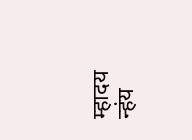म्हादय न्हंय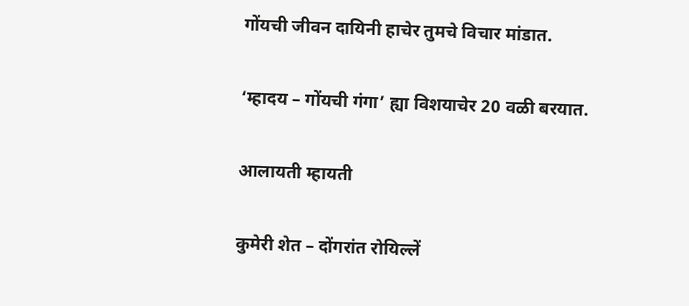गोंयची जीवन दायिनी हाचेर तुमचे विचार मांडात.

‘म्हादय – गोंयची गंगा’ ह्या विशयाचेर 20 वळी बरयात.

आलायती म्हायती

कुमेरी शेत – दोंगरांत रोयिल्लें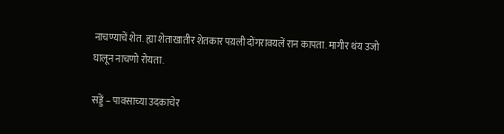नाचण्याचें शेत. ह्या शेताखातीर शेतकार पय़ली दोंगरावयलें रान कापता. मागीर थंय उजो घालून नाचणो रोयता.

सड्डें – पावसाच्या उदकाचेर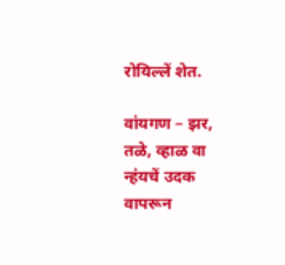रोयिल्लें शेत.

वांयगण – झर, तळे, व्हाळ वा न्हंयचें उदक वापरून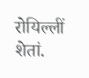रोयिल्लीं शेतां.